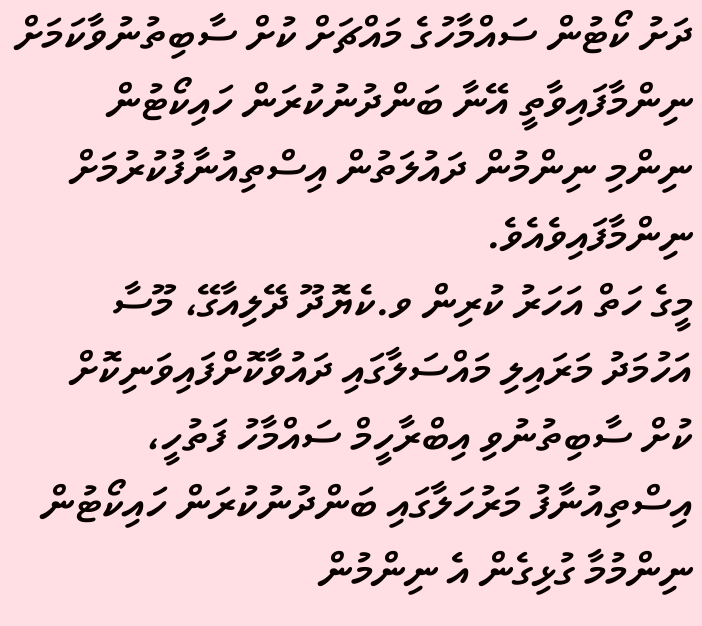ދަށު ކޯޓުން ސައްމާހުގެ މައްޗަށް ކުށް ސާބިތުނުވާކަމަށް ނިންމާފައިވާތީ އޭނާ ބަންދުނުކުރަން ހައިކޯޓުން ނިންމި ނިންމުން ދައުލަތުން އިސްތިއުނާފުކުރުމަށް ނިންމާފައިވެއެވެ.
މީގެ ހަތް އަހަރު ކުރިން ވ.ކެޔޮދޫ ދޭލިއާގޭ، މޫސާ އަހުމަދު މަރައިލި މައްސަލާގައި ދައުވާކޮށްފައިވަނިކޮށް ކުށް ސާބިތުނުވި އިބްރާހީމް ސައްމާހު ފަތުހީ، އިސްތިއުނާފު މަރުހަލާގައި ބަންދުނުކުރަން ހައިކޯޓުން ނިންމުމާ ގުޅިގެން އެ ނިންމުން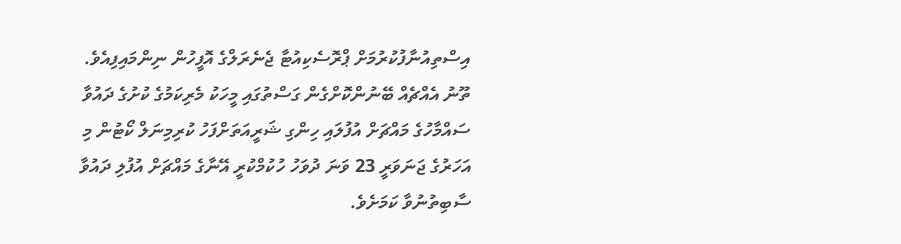އިސްތިއުނާފުކުރުމަށް ޕްރޮސެކިއުޓާ ޖެނެރަލްގެ އޮފީހުން ނިންމައިފިއެވެ.
ތޫނު އެއްޗެއް ބޭނުންކޮށްގެން ގަސްތުގައި މީހަކު މެރިކަމުގެ ކުށުގެ ދައުވާ ސައްމާހުގެ މައްޗަށް އުފުލައި ހިންގި ޝަރީއަތަށްފަހު ކުރިމިނަލް ކޯޓުން މި އަހަރުގެ ޖަނަވަރީ 23 ވަނަ ދުވަހު ހުކުމްކުރީ އޭނާގެ މައްޗަށް އުފުލި ދައުވާ ސާބިތުނުވާ ކަމަށެވެ.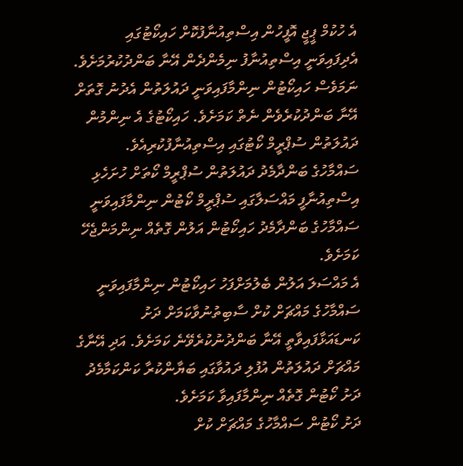އެ ހުކުމް ޕީޖީ އޮފީހުން އިސްތިއުނާފުކޮށް ހައިކޯޓުގައި އެދިފައިވަނީ އިސްތިއުނާފު ނިމެންދެން އޭނާ ބަންދުކުރުމަށެވެ. ނަމަވެސް ހައިކޯޓުން ނިންމާފައިވަނީ ދައުލަތުން އެދުނު ގޮތަށް އޭނާ ބަންދުކުރެވެން ނެތް ކަމަށެވެ. ހައިކޯޓުގެ އެ ނިންމުން ދައުލަތުން ސުޕްރީމް ކޯޓުގައި އިސްތިއުނާފުކުރިއެވެ.
ސައްމާހުގެ ބަންދާމެދު ދައުލަތުން ސުޕްރީމް ކޯތަށް ހުށަހެޅި އިސްތިއުނާފީ މައްސަލާގައި ސުޕްރީމް ކޯޓުން ނިންމާފައިވަނީ ސައްމާހުގެ ބަންދާމެދު ހައިކޯޓުން އަލުން ގޮތެއް ނިންމަންޖެހޭ ކަމަށެވެ.
އެ މައްސަލަ އަލުން ބެލުމަށްފަހު ހައިކޯޓުން ނިންމާފައިވަނީ ސައްމާހުގެ މައްޗަށް ކުށް ސާބިތުނުވާކަމަށް ދަށު ކަނޑައަޅާފައިވާތީ އޭނާ ބަންދުނުކުރެވޭނެ ކަމަށެވެ. އަދި އޭނާގެ މައްޗަށް ދައުލަތުން އުފުލި ދައުވާގައި ބަޔާންކުރާ ކަންކަމާމެދު ދަށު ކޯޓުން ގޮތެއް ނިންމާފައިވާ ކަމަށެވެ.
ދަށު ކޯޓުން ސައްމާހުގެ މައްޗަށް ކުށް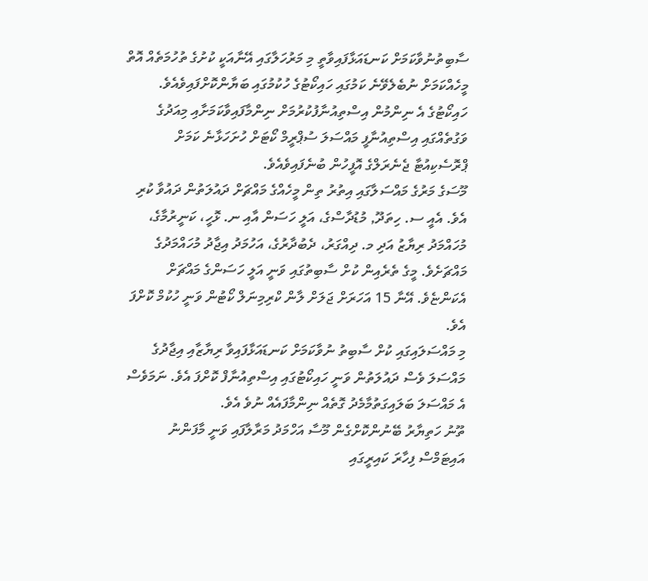ސާބިތުނުވާކަމަށް ކަނޑައަޅާފައިވާތީ މި މަރުހަލާގައި އޭނާއަކީ ކުށުގެ ތުހުމަތެއް އޮތް މީހެއްކަމަށް ނުބެލެވޭނެ ކަމުގައި ހައިކޯޓުގެ ހުކުމުގައި ބަޔާންކޮށްފައިވެއެވެ.
ހައިކޯޓުގެ އެ ނިންމުން އިސްތިއުނާފުކުރުމަށް ނިންމާފައިވާކަމަށާއި މިއަދުގެ ވަގުތެއްގައި އިސްތިއުނާފީ މައްސަލަ ސުޕްރީމް ކޯޓަށް ހުށަހަޅާނެ ކަމަށް ޕްރޮސެކިއުޓާ ޖެނެރަލްގެ އޮފީހުން ބުނެފައިވެއެވެ.
މޫސަގެ މަރުގެ މައްސަލާގައި އިތުރު ތިން މީހެއްގެ މައްޗަށް ދައުލަތުން ދައުވާ ކުރި އެވެ. އެއީ ސ. ހިތަދޫ, މުޑުދާސްގެ، އަލީ ހަސަން އާއި ނ. ޅޮހީ، ކަނީރުމާގެ، މުހައްމަދު ރިޔާޒު އަދި މ. ދިއްގަރު، ދެބުދާރުގެ، އަހުމަދު އިޖާދު މުހައްމަދުގެ މައްޗަށެވެ. މީގެ ތެރެއިން ކުށް ސާބިތުގައި ވަނީ އަލީ ހަސަންގެ މައްޗަށް އެކަންޏެވެ. އޭނާ 15 އަހަރަށް ޖަލަށް ލާން ކްރިމިނަލް ކޯޓުން ވަނީ ހުކުމް ކޮށްފަ އެވެ.
މި މައްސަލައިގައި ކުށް ސާބިތު ނުވާކަމަށް ކަނޑައަޅާފައިވާ ރިޔާޒާއި އިޖާދުގެ މައްސަލަ ވެސް ދައުލަތުން ވަނީ ހައިކޯޓުގައި އިސްތިއުނާފް ކޮށްފަ އެވެ. ނަމަވެސް އެ މައްސަލަ ބަލައިގަތުމާމެދު ގޮތެއް ނިންމާފައެއް ނުވެ އެވެ.
ތޫނު ހަތިޔާރު ބޭނުންކޮށްގެން މޫސާ އަހްމަދު މަރާލާފައި ވަނީ މާފަންނު އައިޓަމްސް ފިހާރަ ކައިރީގައި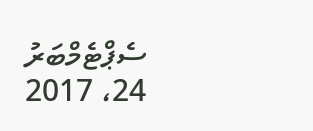ސެޕްޓެމްބަރު 24، 2017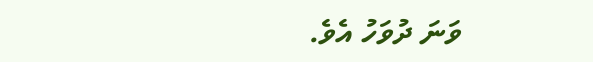ވަނަ ދުވަހު އެވެ.